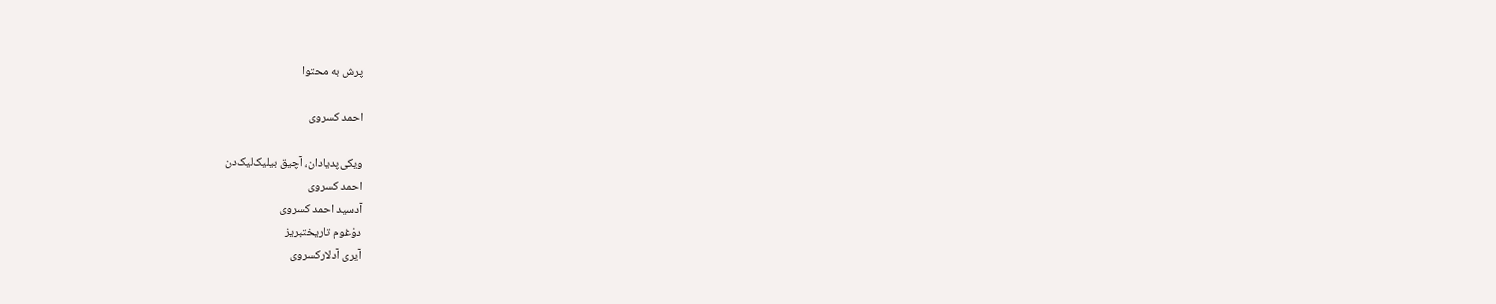پرش به محتوا

احمد کسروی

ویکی‌پدیادان، آچیق بیلیک‌لیک‌دن
احمد کسروی
آدسید احمد کسروی
دوْغوم تاریختبریز
آیری آدلارکسروی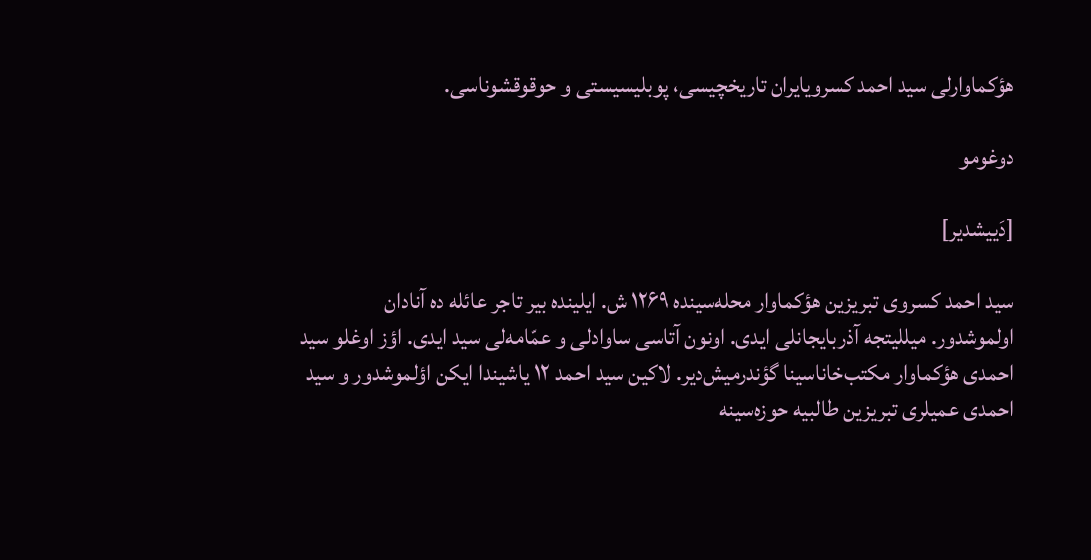هؤکماوارلی سید احمد کسرویایران تاریخچیسی، پوبلیسیستی و حوقوقشوناسی.

دوغومو

[دَییشدیر]

سید احمد کسروی تبریزین هؤکماوار محله‌سینده ۱۲۶۹ ش. ایلینده بیر تاجر عائله ده آنادان اولموشدور. میللیتجه آذربایجانلی ایدی. اونون آتاسی ساوادلی و عمّامه‌لی سید ایدی. اؤز اوغلو سید احمدی هؤکماوار مکتب‌خاناسینا گؤندرمیش‌دیر. لاکین سید احمد ۱۲ یاشیندا ایکن اؤلموشدور و سید احمدی عمیلری تبریزین طالبیه حوزه‌سینه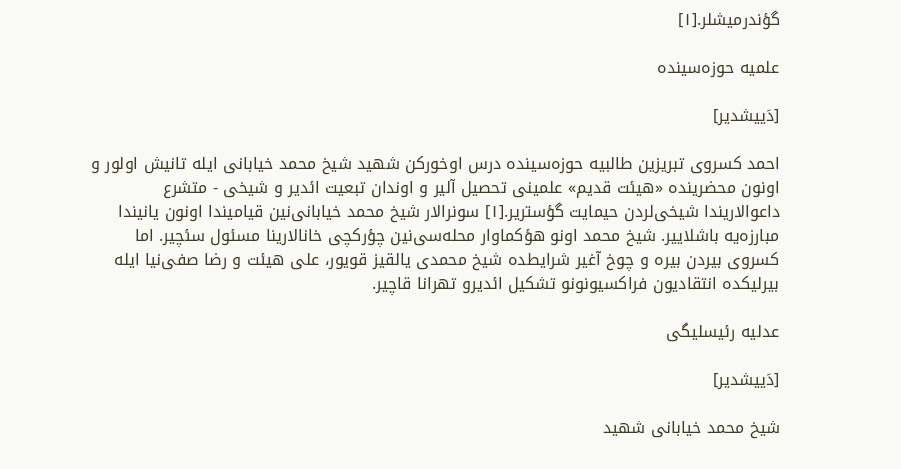گؤندرمیشلر.[۱]

علمیه حوزه‌سینده

[دَییشدیر]

احمد کسروی تبریزین طالبیه حوزه‌سینده درس اوخورکن شهید شیخ محمد خیابانی ایله تانیش اولور و اونون محضرینده «هیئت قدیم» علمینی تحصیل آلیر و اوندان تبعیت ائدیر و شیخی - متشرع داعوالاریندا شیخی‌لردن حیمایت گؤستریر.[۱] سونرالار شیخ محمد خیابانی‌نین قیامیندا اونون یانیندا مبارزه‌یه باشلاییر. شیخ محمد اونو هؤکماوار محله‌سی‌نین چؤرکچی خانالارینا مسئول سئچیر. اما کسروی بیردن بیره و چوخ آغیر شرایطده شیخ محمدی یالقیز قویور، علی هیئت و رضا صفی‌نیا ایله بیرلیکده انتقادیون فراکسیونونو تشکیل ائدیرو تهرانا قاچیر.

عدلیه رئیسلیگی

[دَییشدیر]

شیخ محمد خیابانی شهید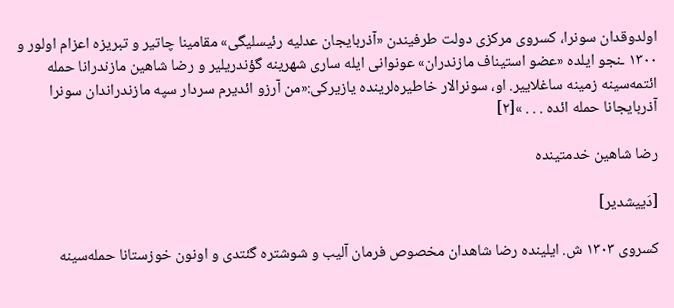اولدوقدان سونرا، کسروی مرکزی دولت طرفیندن «آذربایجان عدلیه رئیسلیگی» مقامینا چاتیر و تبریزه اعزام اولور و ۱۳۰۰ ـنجو ایلده «عضو استیناف مازندران» عونوانی ایله ساری شهرینه گؤندریلیر و رضا شاهین مازندرانا حمله ائتمه‌سینه زمینه ساغلاییر. او، سونرالار خاطیره‌لرینده یازیرکی:«من آرزو ائدیرم سردار سپه مازندراندان سونرا آذربایجانا حمله ائده . . . »[۲]

رضا شاهین خدمتینده

[دَییشدیر]

کسروی ۱۳۰۳ ش. ایلینده رضا شاهدان مخصوص فرمان آلیب و شوشتره گئتدی و اونون خوزستانا حمله‌سینه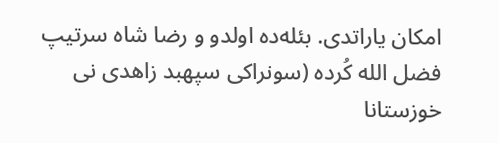امکان یاراتدی. بئله‌ده اولدو و رضا شاه سرتیپ فضل الله کُرده (سونراکی سپهبد زاهدی نی خوزستانا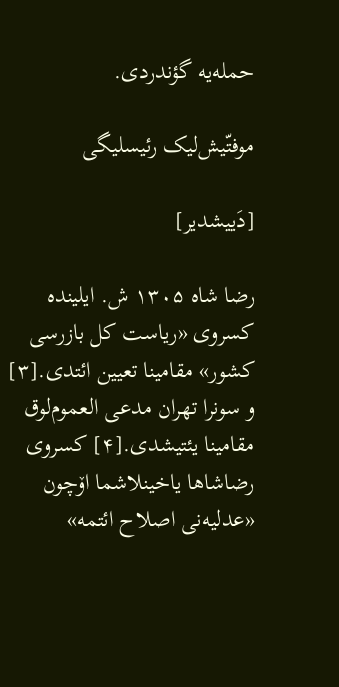حمله‌یه گؤندردی.

موفتّیش‌لیک رئیسلیگی

[دَییشدیر]

رضا شاه ۱۳۰۵ ش. ایلینده کسروی «ریاست کل بازرسی کشور» مقامینا تعیین ائتدی.[۳] و سونرا تهران مدعی العموم‌لوق مقامینا یئتیشدی.[۴] کسروی رضاشاها یاخینلاشما اۆچون «عدلیه‌نی اصلاح ائتمه»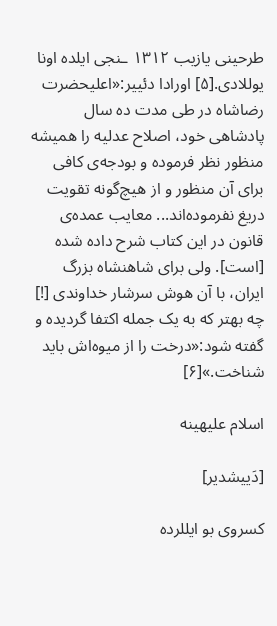طرحینی یازیب ۱۳۱۲ ـنجی ایلده اونا یوللادی.[۵] اورادا دئییر:«اعلیحضرت رضاشاه در طی مدت ده سال پادشاهی خود، اصلاح عدلیه را همیشه منظور نظر فرموده و بودجه‌ی کافی برای آن منظور و از هیچ‌گونه تقویت دریغ نفرموده‌اند... معایب عمده‌ی قانون در این کتاب شرح داده شده [است]. ولی برای شاهنشاه بزرگ ایران، با آن هوش سرشار خداوندی [!] چه بهتر که به یک جمله اکتفا گردیده و گفته شود:«درخت را از میوه‌اش باید شناخت.»[۶]

اسلام علیهینه

[دَییشدیر]

کسروی بو ایللرده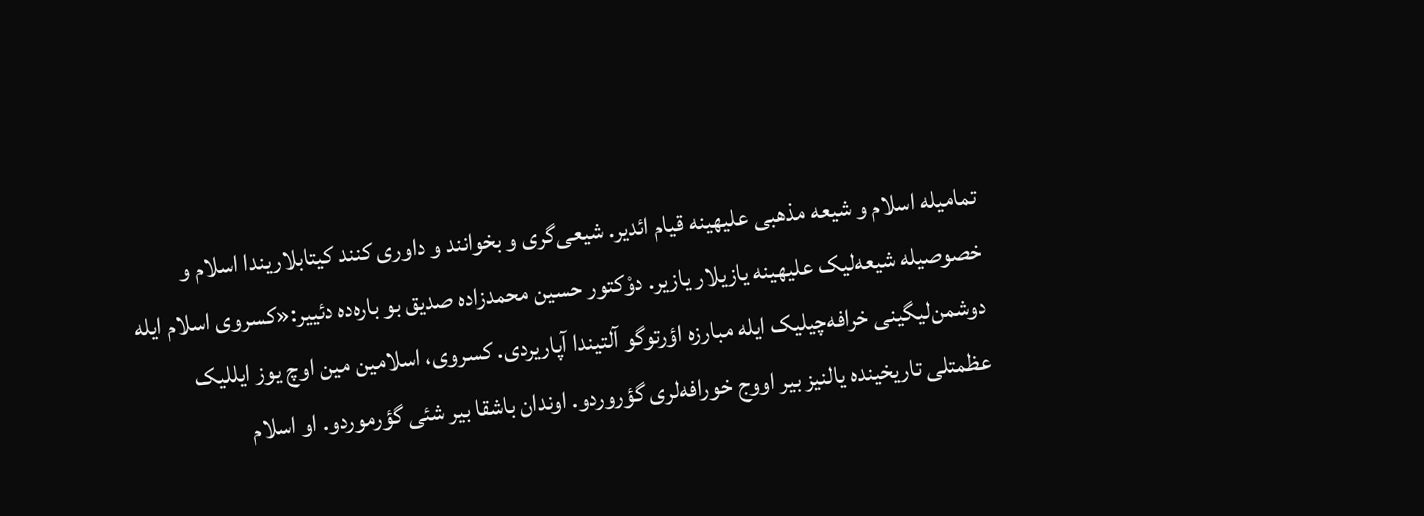تمامیله اسلام و شیعه مذهبی علیهینه قیام ائدیر. شیعی‌گری و بخوانند و داوری کنند کیتابلاریندا اسلام و خصوصیله شیعه‌لیک علیهینه یازیلار یازیر. دوْکتور حسین محمدزاده صدیق بو باره‌ده دئییر:«کسروی اسلام ایله دوشمن‌لیگینی خرافه‌چیلیک ایله مبارزه اؤرتوگو آلتیندا آپاریردی. کسروی، اسلامین مین اوچ یوز ایللیک عظمتلی تاریخینده یالنیز بیر اووج خورافه‌لری گؤروردو. اوندان باشقا بیر شئی گؤرموردو. او اسلام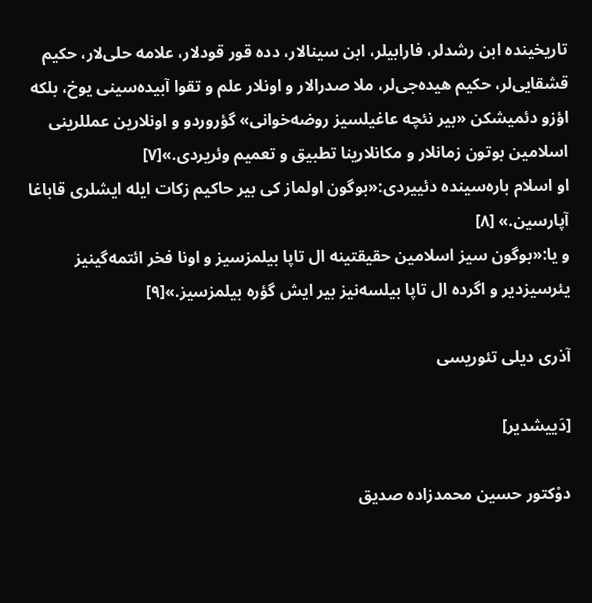تاریخینده ابن رشدلر، فارابیلر، ابن سینالار، دده قور قودلار، علامه حلی‌لار، حکیم قشقایی‌لر، حکیم هیده‌جی‌لر، ملا صدرالار و اونلار علم و تقوا آبیده‌سینی یوخ، بلکه اؤزو دئمیشکن «بیر نئچه عاغیلسیز روضه‌خوانی» گؤروردو و اونلارین عمللرینی اسلامین بوتون زمانلار و مکانلارینا تطبیق و تعمیم وئریردی.»[۷]
او اسلام باره‌سینده دئییردی:«بوگون اولماز کی بیر حاکیم زکات ایله ایشلری قاباغا آپارسین.» [۸]
و یا:«بوگون سیز اسلامین حقیقتینه ال تاپا بیلمزسیز و اونا فخر ائتمه‌گینیز یئرسیزدیر و اگرده ال تاپا بیلسه‌نیز بیر ایش گؤره بیلمزسیز.»[۹]

آذری دیلی تئوریسی

[دَییشدیر]

دوْکتور حسین محمدزاده صدیق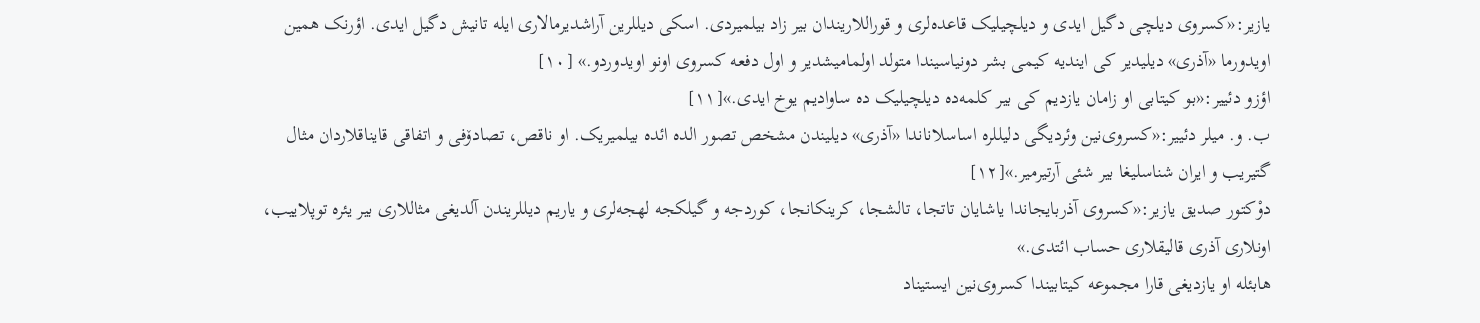یازیر:«کسروی دیلچی دگیل ایدی و دیلچیلیک قاعده‌لری و قوراللاریندان بیر زاد بیلمیردی. اسکی دیللرین آراشدیرمالاری ایله تانیش دگیل ایدی. اؤرنک همین اویدورما «آذری» دیلیدیر کی ایندیه کیمی بشر دونیاسیندا متولد اولمامیشدیر و اول دفعه کسروی اونو اویدوردو.» [۱۰]
اؤزو دئییر:«بو کیتابی او زامان یازدیم کی بیر کلمه‌ده دیلچیلیک ده ساوادیم یوخ ایدی.»[۱۱]
ب. و. میلر دئییر:«کسروی‌نین وئردیگی دلیللره اساسلاناندا «آذری» دیلیندن مشخص تصور الده ائده بیلمیریک. او ناقص، تصادۆفی و اتفاقی قایناقلاردان مثال گتیریب و ایران شناسلیغا بیر شئی آرتیرمیر.»[۱۲]
دوْکتور صدیق یازیر:«کسروی آذربایجاندا یاشایان تاتجا، تالشجا، کرینکانجا، کوردجه و گیلکجه لهجه‌لری و یاریم دیللریندن آلدیغی مثاللاری بیر یئره توپلاییب، اونلاری آذری قالیقلاری حساب ائتدی.»
هابئله او یازدیغی قارا مجموعه کیتابیندا کسروی‌نین ایستیناد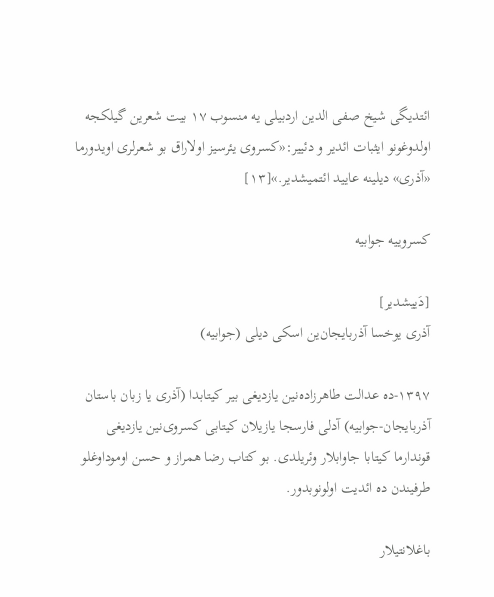ائتدیگی شیخ صفی الدین اردبیلی یه منسوب ۱۷ بیت شعرین گیلکجه اولدوغونو ایثبات ائدیر و دئییر:«کسروی یئرسیز اولاراق بو شعرلری اویدورما «آذری» دیلینه عایید ائتمیشدیر.»[۱۳]

کسروییه جوابیه

[دَییشدیر]
آذری یوخسا آذربایجان‌ین اسکی دیلی (جوابیه)

۱۳۹۷-ده عدالت طاهرزاده‌نین یازدیغی بیر کیتابدا (آذری یا زبان باستان آذربایجان-جوابیه) آدلی فارسجا یازیلان کیتابی کسروی‌نین یازدیغی قوندارما کیتابا جاوابلار وئریلدی. بو کتاب رضا همراز و حسن اوموداوغلو طرفیندن ده ائدیت اولونوبدور.

باغلانتیلار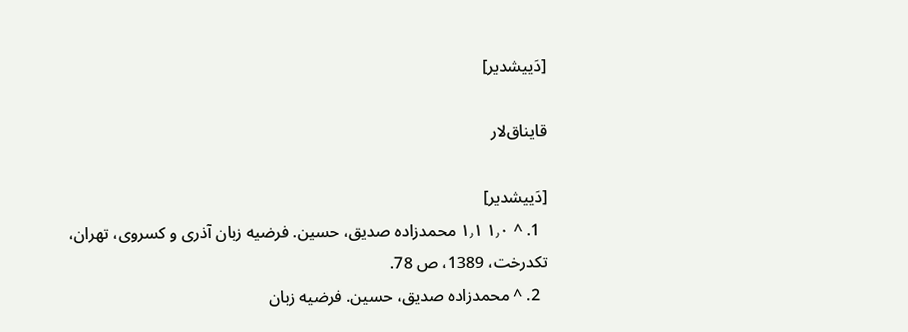[دَییشدیر]

قایناق‌لار

[دَییشدیر]
  1. ^ ۱٫۰ ۱٫۱ محمدزاده صدیق، حسین. فرضیه زبان آذری و کسروی، تهران، تکدرخت، 1389، ص 78.
  2. ^ محمدزاده صدیق، حسین. فرضیه زبان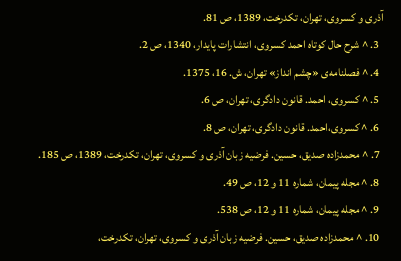آذری و کسروی، تهران، تکدرخت، 1389، ص 81.
  3. ^ شرح حال کوتاه احمد کسروی، انتشارات پایدار، 1340، ص 2.
  4. ^ فصلنامه‌ی «چشم انداز» تهران، ش. 16، 1375.
  5. ^ کسروی، احمد. قانون دادگری، تهران، ص 6.
  6. ^ کسروی،‌احمد. قانون دادگری، تهران، ص 8.
  7. ^ محمدزاده صدیق، حسین. فرضیه زبان آذری و کسروی، تهران، تکدرخت، 1389، ص 185.
  8. ^ مجله پیمان، شماره 11 و 12، ص 49.
  9. ^ مجله پیمان، شماره 11 و 12، ص 538.
  10. ^ محمدزاده صدیق، حسین. فرضیه زبان آذری و کسروی، تهران، تکدرخت،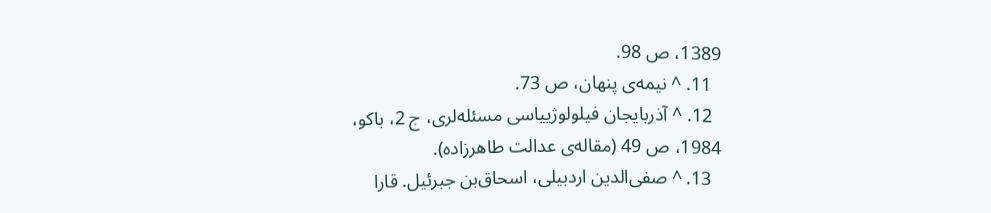1389، ص 98.
  11. ^ نیمه‌ی پنهان، ص 73.
  12. ^ آذربایجان فیلولوژییاسی مسئله‌لری، ج 2، باکو، 1984، ص 49 (مقاله‌ی عدالت طاهرزاده).
  13. ^ ص‍ف‍ی‌ال‍دی‍ن‌ اردب‍ی‍ل‍ی‌، اس‍ح‍اق‌ب‍ن‌ ج‍ب‍رئ‍ی‍ل‌. قارا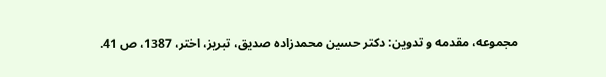مجموعه، مقدمه و تدوین: دکتر حسین محمدزاده صدیق، تبریز، اختر، 1387، ص 41.